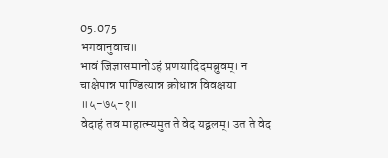05.075
भगवानुवाच॥
भावं जिज्ञासमानोऽहं प्रणयादिदमब्रुवम्। न चाक्षेपान्न पाण्डित्यान्न क्रोधान्न विवक्षया ॥५-७५-१॥
वेदाहं तव माहात्म्यमुत ते वेद यद्बलम्। उत ते वेद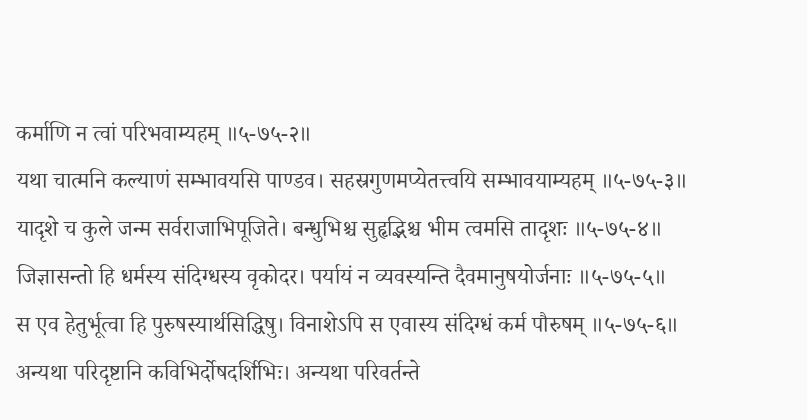कर्माणि न त्वां परिभवाम्यहम् ॥५-७५-२॥
यथा चात्मनि कल्याणं सम्भावयसि पाण्डव। सहस्रगुणमप्येतत्त्वयि सम्भावयाम्यहम् ॥५-७५-३॥
यादृशे च कुले जन्म सर्वराजाभिपूजिते। बन्धुभिश्च सुहृद्भिश्च भीम त्वमसि तादृशः ॥५-७५-४॥
जिज्ञासन्तो हि धर्मस्य संदिग्धस्य वृकोदर। पर्यायं न व्यवस्यन्ति दैवमानुषयोर्जनाः ॥५-७५-५॥
स एव हेतुर्भूत्वा हि पुरुषस्यार्थसिद्धिषु। विनाशेऽपि स एवास्य संदिग्धं कर्म पौरुषम् ॥५-७५-६॥
अन्यथा परिदृष्टानि कविभिर्दोषदर्शिभिः। अन्यथा परिवर्तन्ते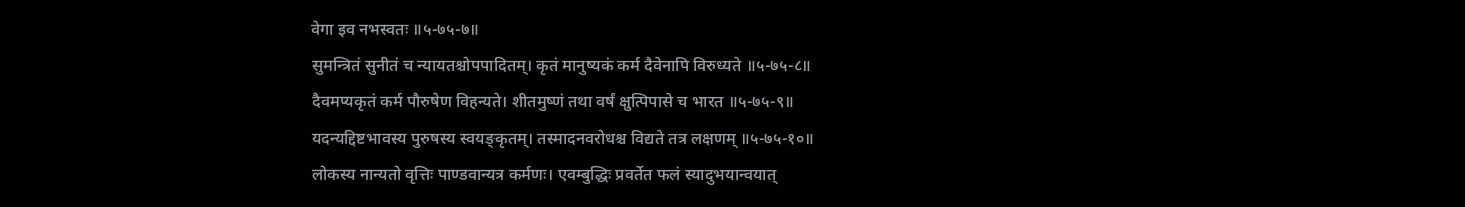वेगा इव नभस्वतः ॥५-७५-७॥
सुमन्त्रितं सुनीतं च न्यायतश्चोपपादितम्। कृतं मानुष्यकं कर्म दैवेनापि विरुध्यते ॥५-७५-८॥
दैवमप्यकृतं कर्म पौरुषेण विहन्यते। शीतमुष्णं तथा वर्षं क्षुत्पिपासे च भारत ॥५-७५-९॥
यदन्यद्दिष्टभावस्य पुरुषस्य स्वयङ्कृतम्। तस्मादनवरोधश्च विद्यते तत्र लक्षणम् ॥५-७५-१०॥
लोकस्य नान्यतो वृत्तिः पाण्डवान्यत्र कर्मणः। एवम्बुद्धिः प्रवर्तेत फलं स्यादुभयान्वयात्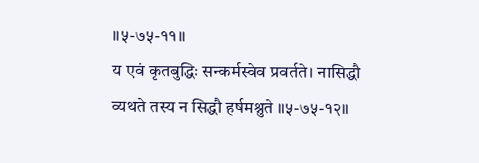॥५-७५-११॥
य एवं कृतबुद्धिः सन्कर्मस्वेव प्रवर्तते। नासिद्धौ व्यथते तस्य न सिद्धौ हर्षमश्नुते ॥५-७५-१२॥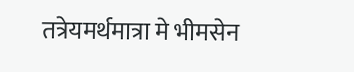तत्रेयमर्थमात्रा मे भीमसेन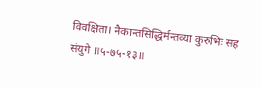विवक्षिता। नैकान्तसिद्धिर्मन्तव्या कुरुभिः सह संयुगे ॥५-७५-१३॥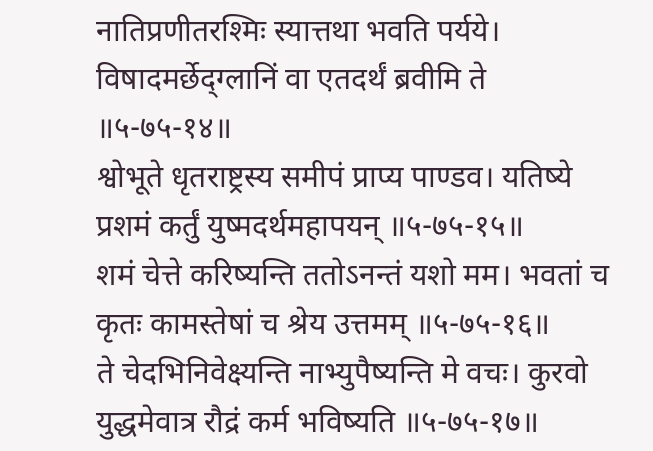नातिप्रणीतरश्मिः स्यात्तथा भवति पर्यये। विषादमर्छेद्ग्लानिं वा एतदर्थं ब्रवीमि ते ॥५-७५-१४॥
श्वोभूते धृतराष्ट्रस्य समीपं प्राप्य पाण्डव। यतिष्ये प्रशमं कर्तुं युष्मदर्थमहापयन् ॥५-७५-१५॥
शमं चेत्ते करिष्यन्ति ततोऽनन्तं यशो मम। भवतां च कृतः कामस्तेषां च श्रेय उत्तमम् ॥५-७५-१६॥
ते चेदभिनिवेक्ष्यन्ति नाभ्युपैष्यन्ति मे वचः। कुरवो युद्धमेवात्र रौद्रं कर्म भविष्यति ॥५-७५-१७॥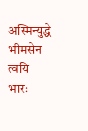अस्मिन्युद्धे भीमसेन त्वयि भारः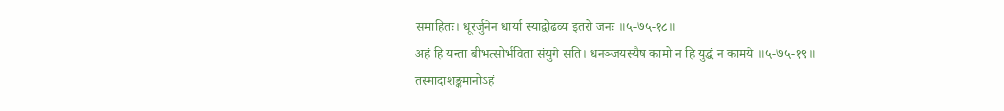समाहितः। धूरर्जुनेन धार्या स्याद्वोढव्य इतरो जनः ॥५-७५-१८॥
अहं हि यन्ता बीभत्सोर्भविता संयुगे सति। धनञ्जयस्यैष कामो न हि युद्धं न कामये ॥५-७५-१९॥
तस्मादाशङ्कमानोऽहं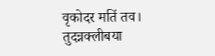वृकोदर मतिं तव। तुदन्नक्लीबया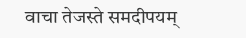वाचा तेजस्ते समदीपयम्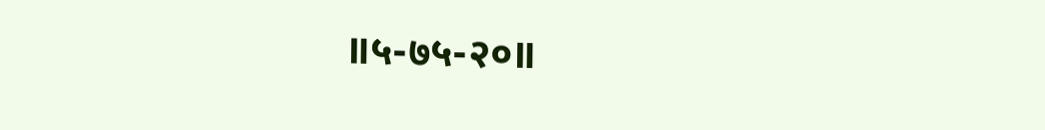॥५-७५-२०॥